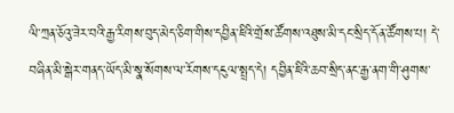ལི་ཀྲན་ཅོའུ་ཟེར་བའི་རྒྱ་རིགས་བུད་མེད་ཅིག་གིས་དབྱིན་ཇིའི་གྲོས་ཚོགས་འཐུས་མི་དང་སྲིད་དོན་ཚོགས་པ། དེ་བཞིན་མི་སྒེར་གནད་ཡོད་མི་སྣ་སོགས་ལ་རོགས་དངུལ་སྤྲད་དེ། དབྱིན་ཇིའི་ཆབ་སྲིད་ནང་རྒྱ་ནག་གི་ཤུགས་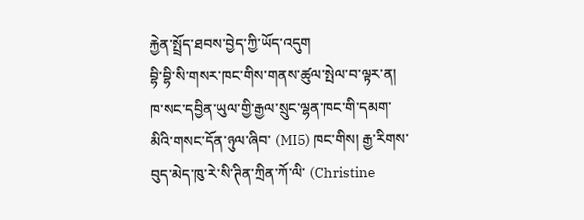རྐྱེན་སྤྲོད་ཐབས་བྱེད་ཀྱི་ཡོད་འདུག
བྷི་བྷི་སི་གསར་ཁང་གིས་གནས་ཚུལ་སྤེལ་བ་ལྟར་ན། ཁ་སང་དབྱིན་ཡུལ་གྱི་རྒྱལ་སྲུང་ལྷན་ཁང་གི་དམག་མིའི་གསང་དོན་ཉུལ་ཞིབ་ (MI5) ཁང་གིས། རྒྱ་རིགས་བུད་མེད་ཁུ་རེ་སི་ཊིན་ཀྲིན་ཀོ་ལི་ (Christine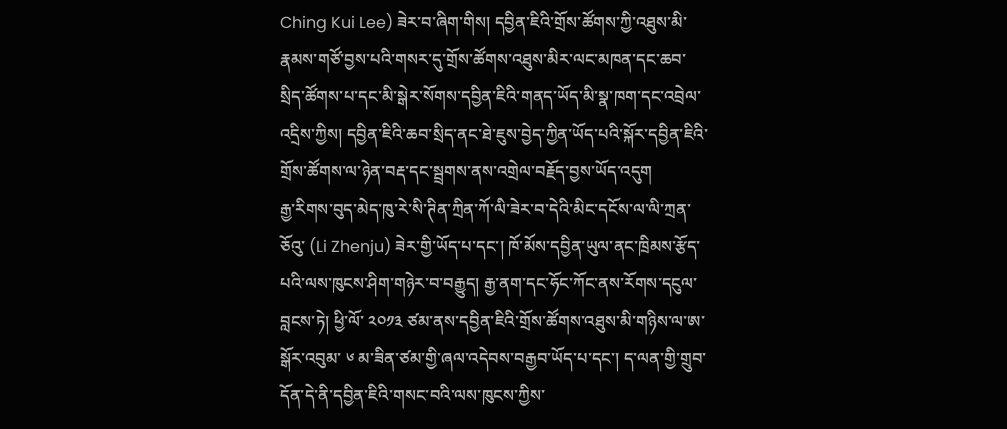Ching Kui Lee) ཟེར་བ་ཞིག་གིས། དབྱིན་ཇིའི་གྲོས་ཚོགས་ཀྱི་འཐུས་མི་རྣམས་གཙོ་བྱས་པའི་གསར་དུ་གྲོས་ཚོགས་འཐུས་མིར་ལང་མཁན་དང་ཆབ་སྲིད་ཚོགས་པ་དང་མི་སྒེར་སོགས་དབྱིན་ཇིའི་གནད་ཡོད་མི་སྣ་ཁག་དང་འབྲེལ་འདྲིས་ཀྱིས། དབྱིན་ཇིའི་ཆབ་སྲིད་ནང་ཐེ་ཇུས་བྱེད་ཀྱིན་ཡོད་པའི་སྐོར་དབྱིན་ཇིའི་གྲོས་ཚོགས་ལ་ཉེན་བརྡ་དང་སྦྲགས་ནས་འགྲེལ་བརྗོད་བྱས་ཡོད་འདུག
རྒྱ་རིགས་བུད་མེད་ཁུ་རེ་སི་ཊིན་ཀྲིན་ཀོ་ལི་ཟེར་བ་དེའི་མིང་དངོས་ལ་ལི་ཀྲན་ཅོའུ་ (Li Zhenju) ཟེར་གྱི་ཡོད་པ་དང་། ཁོ་མོས་དབྱིན་ཡུལ་ནང་ཁྲིམས་རྩོད་པའི་ལས་ཁུངས་ཤིག་གཉེར་བ་བརྒྱུད། རྒྱ་ནག་དང་ཧོང་ཀོང་ནས་རོགས་དངུལ་བླངས་ཏེ། ཕྱི་ལོ་ ༢༠༡༣ ཙམ་ནས་དབྱིན་ཇིའི་གྲོས་ཚོགས་འཐུས་མི་གཉིས་ལ་ཨ་སྒོར་འབུམ་ ༦ མ་ཟིན་ཙམ་གྱི་ཞལ་འདེབས་བརྒྱབ་ཡོད་པ་དང་། ད་ལན་གྱི་གྲུབ་དོན་དེ་ནི་དབྱིན་ཇིའི་གསང་བའི་ལས་ཁུངས་ཀྱིས་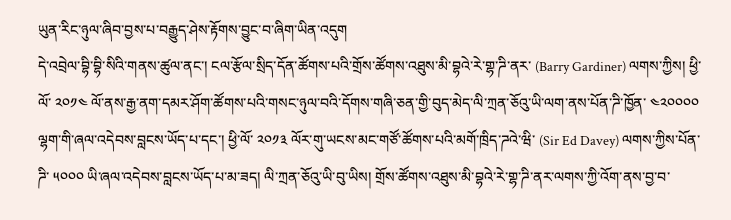ཡུན་རིང་ཉུལ་ཞིབ་བྱས་པ་བརྒྱུད་ཤེས་རྟོགས་བྱུང་བ་ཞིག་ཡིན་འདུག
དེ་འབྲེལ་བྷི་བྷི་སིའི་གནས་ཚུལ་ནང་། ངལ་རྩོལ་སྲིད་དོན་ཚོགས་པའི་གྲོས་ཚོགས་འཐུས་མི་བྷའེ་རེ་གྷ་ཌི་ནར་ (Barry Gardiner) ལགས་ཀྱིས། ཕྱི་ལོ་ ༢༠༡༤ ལོ་ནས་རྒྱ་ནག་དམར་ཤོག་ཚོགས་པའི་གསང་ཉུལ་བའི་དོགས་གཞི་ཅན་གྱི་བུད་མེད་ལི་ཀྲན་ཅོའུ་ཡི་ལག་ནས་པོན་ཌི་ཁྱོན་ ༤༢༠༠༠༠ ལྷག་གི་ཞལ་འདེབས་བླངས་ཡོད་པ་དང་། ཕྱི་ལོ་ ༢༠༡༣ ལོར་གུ་ཡངས་མང་གཙོ་ཚོགས་པའི་མགོ་ཁྲིད་ཌའེ་ཝི་ (Sir Ed Davey) ལགས་ཀྱིས་པོན་ཌི་ ༥༠༠༠ ཡི་ཞལ་འདེབས་བླངས་ཡོད་པ་མ་ཟད། ལི་ཀྲན་ཅོའུ་ཡི་བུ་ཡིས། གྲོས་ཚོགས་འཐུས་མི་བྷའེ་རེ་གྷ་ཌི་ནར་ལགས་ཀྱི་འོག་ནས་བྱ་བ་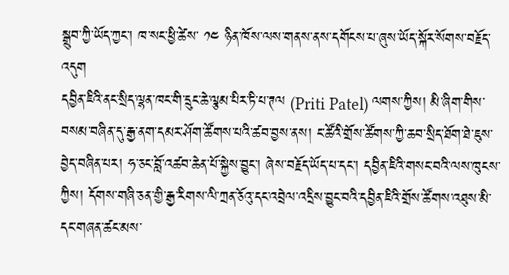སྒྲུབ་ཀྱི་ཡོད་ཀྱང་། ཁ་སང་ཕྱི་ཚེས་ ༡༤ ཉིན་ཁོས་ལས་གནས་ནས་དགོངས་པ་ཞུས་ཡོད་སྐོར་སོགས་བརྗོད་འདུག
དབྱིན་ཇིའི་ནང་སྲིད་ལྷན་ཁང་གི་དྲུང་ཆེ་ལྕམ་པིར་ཏི་པ་ཊལ (Priti Patel) ལགས་ཀྱིས། མི་ཞིག་གིས་བསམ་བཞིན་དུ་རྒྱ་ནག་དམར་ཤོག་ཚོགས་པའི་ཚབ་བྱས་ནས། ང་ཚོའི་གྲོས་ཚོགས་ཀྱི་ཆབ་སྲིད་ཐོག་ཐེ་ཇུས་བྱེད་བཞིན་པར། ཧ་ཅང་བློ་འཚབ་ཆེན་པོ་སྐྱེས་བྱུང་། ཞེས་བརྗོད་ཡོད་པ་དང་། དབྱིན་ཇིའི་གསང་བའི་ལས་ཁུངས་ཀྱིས། དོགས་གཞི་ཅན་གྱི་རྒྱ་རིགས་ལི་ཀྲན་ཅོའུ་དང་འབྲེལ་འདྲིས་བྱུང་བའི་དབྱིན་ཇིའི་གྲོས་ཚོགས་འཐུས་མི་དང་གཞན་ཚང་མས་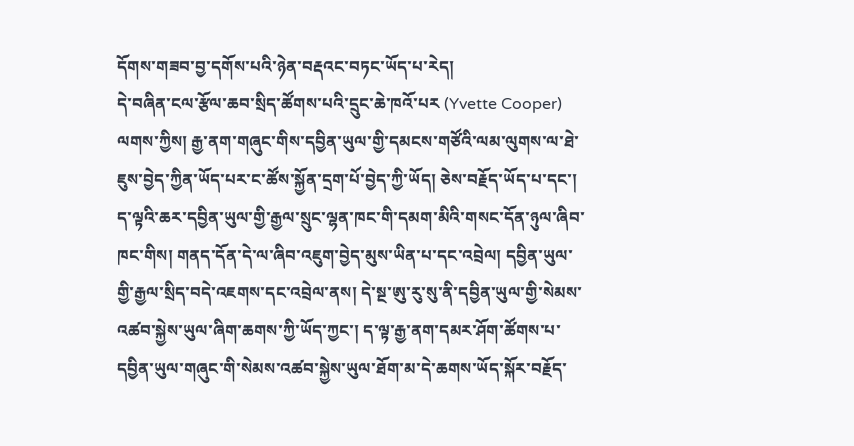དོགས་གཟབ་བྱ་དགོས་པའི་ཉེན་བརྡའང་བཏང་ཡོད་པ་རེད།
དེ་བཞིན་ངལ་རྩོལ་ཆབ་སྲིད་ཚོགས་པའི་དྲུང་ཆེ་ཁའོ་པར (Yvette Cooper) ལགས་ཀྱིས། རྒྱ་ནག་གཞུང་གིས་དབྱིན་ཡུལ་གྱི་དམངས་གཙོའི་ལམ་ལུགས་ལ་ཐེ་ཇུས་བྱེད་ཀྱིན་ཡོད་པར་ང་ཚོས་སྐྱོན་དྲག་པོ་བྱེད་ཀྱི་ཡོད། ཅེས་བརྗོད་ཡོད་པ་དང་། ད་ལྟའི་ཆར་དབྱིན་ཡུལ་གྱི་རྒྱལ་སྲུང་ལྷན་ཁང་གི་དམག་མིའི་གསང་དོན་ཉུལ་ཞིབ་ཁང་གིས། གནད་དོན་དེ་ལ་ཞིབ་འཇུག་བྱེད་མུས་ཡིན་པ་དང་འབྲེལ། དབྱིན་ཡུལ་གྱི་རྒྱལ་སྲིད་བདེ་འཇགས་དང་འབྲེལ་ནས། དེ་སྔ་ཨུ་རུ་སུ་ནི་དབྱིན་ཡུལ་གྱི་སེམས་འཚབ་སྐྱེས་ཡུལ་ཞིག་ཆགས་ཀྱི་ཡོད་ཀྱང་། ད་ལྟ་རྒྱ་ནག་དམར་ཤོག་ཚོགས་པ་དབྱིན་ཡུལ་གཞུང་གི་སེམས་འཚབ་སྐྱེས་ཡུལ་ཐོག་མ་དེ་ཆགས་ཡོད་སྐོར་བརྗོད་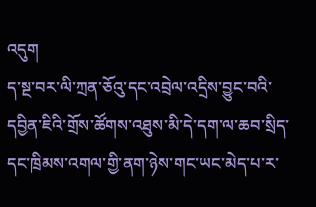འདུག
ད་སྔ་བར་ལི་ཀྲན་ཅོའུ་དང་འབྲེལ་འདྲིས་བྱུང་བའི་དབྱིན་ཇིའི་གྲོས་ཚོགས་འཐུས་མི་དེ་དག་ལ་ཆབ་སྲིད་དང་ཁྲིམས་འགལ་གྱི་ནག་ཉེས་གང་ཡང་མེད་པ་ར་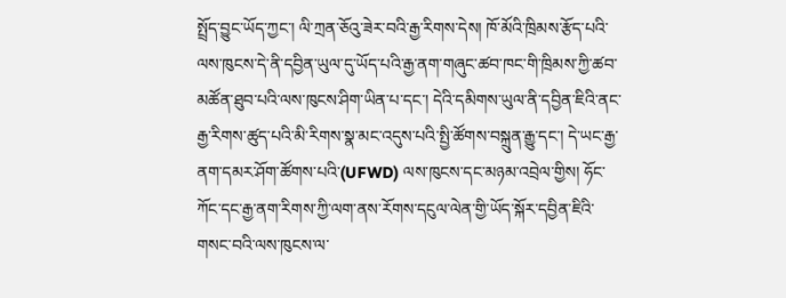སྤྲོད་བྱུང་ཡོད་ཀྱང་། ལི་ཀྲན་ཅོའུ་ཟེར་བའི་རྒྱ་རིགས་དེས། ཁོ་མོའི་ཁྲིམས་རྩོད་པའི་ལས་ཁུངས་དེ་ནི་དབྱིན་ཡུལ་དུ་ཡོད་པའི་རྒྱ་ནག་གཞུང་ཚབ་ཁང་གི་ཁྲིམས་ཀྱི་ཚབ་མཚོན་ཐུབ་པའི་ལས་ཁུངས་ཤིག་ཡིན་པ་དང་། དེའི་དམིགས་ཡུལ་ནི་དབྱིན་ཇིའི་ནང་རྒྱ་རིགས་ཚུད་པའི་མི་རིགས་སྣ་མང་འདུས་པའི་སྤྱི་ཚོགས་བསྐྲུན་རྒྱུ་དང་། དེ་ཡང་རྒྱ་ནག་དམར་ཤོག་ཚོགས་པའི་(UFWD) ལས་ཁུངས་དང་མཉམ་འབྲེལ་གྱིས། ཧོང་ཀོང་དང་རྒྱ་ནག་རིགས་ཀྱི་ལག་ནས་རོགས་དངུལ་ལེན་གྱི་ཡོད་སྐོར་དབྱིན་ཇིའི་གསང་བའི་ལས་ཁུངས་ལ་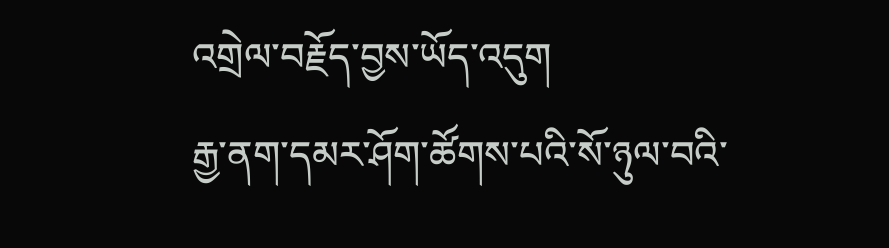འགྲེལ་བརྗོད་བྱས་ཡོད་འདུག
རྒྱ་ནག་དམར་ཤོག་ཚོགས་པའི་སོ་ཉུལ་བའི་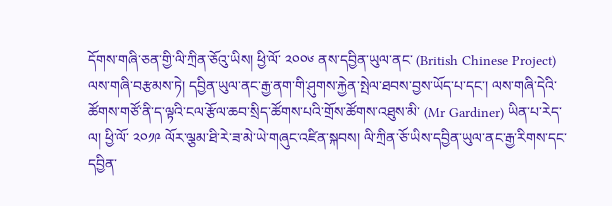དོགས་གཞི་ཅན་གྱི་ལི་ཀྲིན་ཅོའུ་ཡིས། ཕྱི་ལོ་ ༢༠༠༦ ནས་དབྱིན་ཡུལ་ནང་ (British Chinese Project) ལས་གཞི་བརྩམས་ཏེ། དབྱིན་ཡུལ་ནང་རྒྱ་ནག་གི་ཤུགས་རྐྱེན་སྤེལ་ཐབས་བྱས་ཡོད་པ་དང་། ལས་གཞི་དེའི་ཚོགས་གཙོ་ནི་ད་ལྟའི་ངལ་རྩོལ་ཆབ་སྲིད་ཚོགས་པའི་གྲོས་ཚོགས་འཐུས་མི་ (Mr Gardiner) ཡིན་པ་རེད་ལ། ཕྱི་ལོ་ ༢༠༡༩ ལོར་ལྕམ་ཐི་རེ་ཟ་མེ་ཡེ་གཞུང་འཛིན་སྐབས། ལི་ཀྲིན་ཅོ་ཡིས་དབྱིན་ཡུལ་ནང་རྒྱ་རིགས་དང་དབྱིན་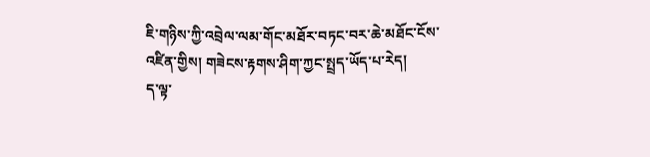ཇི་གཉིས་ཀྱི་འབྲེལ་ལམ་གོང་མཐོར་བཏང་བར་ཆེ་མཐོང་ངོས་འཛིན་གྱིས། གཟེངས་རྟགས་ཤིག་ཀྱང་སྤྲད་ཡོད་པ་རེད།
ད་ལྟ་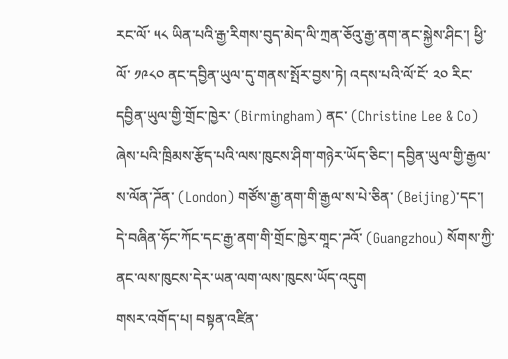རང་ལོ་ ༥༨ ཡིན་པའི་རྒྱ་རིགས་བུད་མེད་ལི་ཀྲན་ཅོའུ་རྒྱ་ནག་ནང་སྐྱེས་ཤིང་། ཕྱི་ལོ་ ༡༩༨༠ ནང་དབྱིན་ཡུལ་དུ་གནས་སྤོར་བྱས་ཏེ། འདས་པའི་ལོ་ངོ་ ༢༠ རིང་དབྱིན་ཡུལ་གྱི་གྲོང་ཁྱེར་ (Birmingham) ནང་ (Christine Lee & Co) ཞེས་པའི་ཁྲིམས་རྩོད་པའི་ལས་ཁུངས་ཤིག་གཉེར་ཡོད་ཅིང་། དབྱིན་ཡུལ་གྱི་རྒྱལ་ས་ལོན་ཌོན་ (London) གཙོས་རྒྱ་ནག་གི་རྒྱལ་ས་པེ་ཅིན་ (Beijing)་དང་། དེ་བཞིན་ཧོང་ཀོང་དང་རྒྱ་ནག་གི་གྲོང་ཁྱེར་གཱང་ཌའོ་ (Guangzhou) སོགས་ཀྱི་ནང་ལས་ཁུངས་དེར་ཡན་ལག་ལས་ཁུངས་ཡོད་འདུག
གསར་འགོད་པ། བསྟན་འཛིན་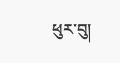ཕུར་བུ།